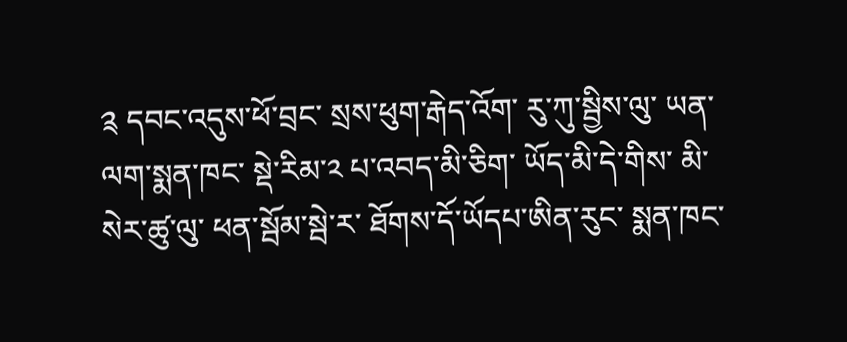༉ དབང་འདུས་ཕོ་བྲང་ སྲས་ཕུག་རྒེད་འོག་ རུ་ཀུ་སྦྱིས་ལུ་ ཡན་ལག་སྨན་ཁང་ སྡེ་རིམ་༢ པ་འབད་མི་ཅིག་ ཡོད་མི་དེ་གིས་ མི་སེར་ཚུ་ལུ་ ཕན་སྦོམ་སྦེ་ར་ ཐོགས་དོ་ཡོདཔ་ཨིན་རུང་ སྨན་ཁང་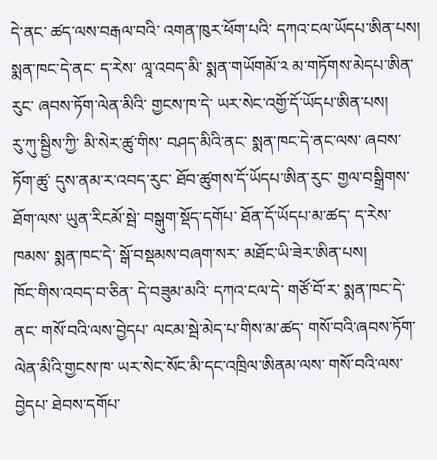དེ་ནང་ ཚད་ལས་བརྒལ་བའི་ འགན་ཁུར་ཕོག་པའི་ དཀའ་ངལ་ཡོདཔ་ཨིན་པས།
སྨན་ཁང་དེ་ནང་ ད་རེས་ ལཱ་འབད་མི་ སྨན་གཡོགམོ་༢ མ་གཏོགས་མེདཔ་ཨིན་རུང་ ཞབས་ཏོག་ལེན་མིའི་ གྱངས་ཁ་དེ་ ཡར་སེང་འགྱོ་དོ་ཡོདཔ་ཨིན་པས།
རུ་ཀུ་སྦྱིས་ཀྱི་ མི་སེར་ཚུ་གིས་ བཤད་མིའི་ནང་ སྨན་ཁང་དེ་ནང་ལས་ ཞབས་ཏོག་ཚུ་ དུས་ནམ་ར་འབད་རུང་ ཐོབ་ཚུགས་དོ་ཡོདཔ་ཨིན་རུང་ གྱལ་བསྒྲིགས་ཐོག་ལས་ ཡུན་རིངམོ་སྦེ་ བསྒུག་སྡོད་དགོཔ་ ཐོན་དོ་ཡོདཔ་མ་ཚད་ ད་རེས་ཁམས་ སྨན་ཁང་དེ་ སྒོ་བསྡམས་བཞག་སར་ མཐོང་ཡི་ཟེར་ཨིན་པས།
ཁོང་གིས་འབད་བ་ཅིན་ དེ་བཟུམ་མའི་ དཀའ་ངལ་དེ་ གཙོ་བོ་ར་ སྨན་ཁང་དེ་ནང་ གསོ་བའི་ལས་བྱེདཔ་ ལངམ་སྦེ་མེད་པ་གིས་མ་ཚད་ གསོ་བའི་ཞབས་ཏོག་ལེན་མིའི་གྱངས་ཁ་ ཡར་སེང་སོང་མི་དང་འཁྲིལ་ཨིནམ་ལས་ གསོ་བའི་ལས་བྱེདཔ་ ཐེབས་དགོཔ་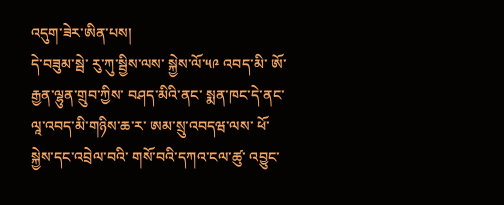འདུག་ཟེར་ཨིན་པས།
དེ་བཟུམ་སྦེ་ རུ་ཀུ་སྦྱིས་ལས་ སྐྱེས་ལོ་༥༩ འབད་མི་ ཨོ་རྒྱན་ལྷུན་གྲུབ་ཀྱིས་ བཤད་མིའི་ནང་ སྨན་ཁང་དེ་ནང་ ལཱ་འབད་མི་གཉིས་ཆ་ར་ ཨམ་སྲུ་འབདཝ་ལས་ ཕོ་སྐྱེས་དང་འབྲེལ་བའི་ གསོ་བའི་དཀའ་ངལ་ཚུ་ འབྱུང་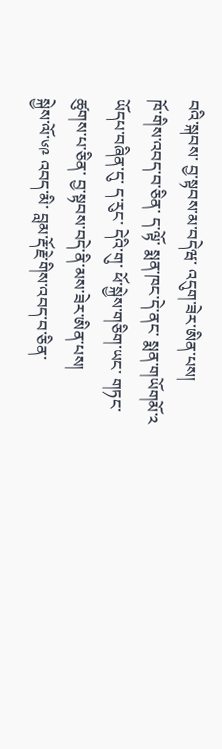བའི་སྐབས་ བྱ་སྟབས་མ་བདེཝ་ འདུག་ཟེར་ཨིན་པས།
ཁོ་གིས་འབད་བ་ཅིན་ ད་ལྟོ་ སྨན་ཁང་དེ་ནང་ སྨན་གཡོགམོ་༢ ཡོདཔ་བཞིན་དུ་ ད་རུང་ དེའི་གུ་ ཕོ་སྐྱེས་གཅིག་ཡང་ གཏང་ཚུགས་པ་ཅིན་ བྱ་སྟབས་བདེ་ནི་མས་ཟེར་ཨིན་པས།
སྐྱེས་ལོ་༦༩ འབད་མི་ བླམ་རྡོ་རྗེ་གིས་འབད་བ་ཅིན་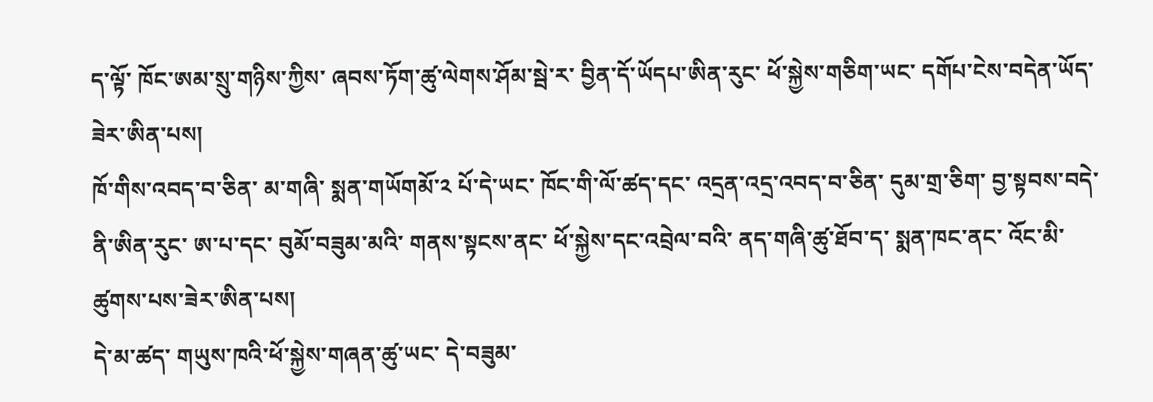ད་ལྟོ་ ཁོང་ཨམ་སྲུ་གཉིས་ཀྱིས་ ཞབས་ཏོག་ཚུ་ལེགས་ཤོམ་སྦེ་ར་ བྱིན་དོ་ཡོདཔ་ཨིན་རུང་ ཕོ་སྐྱེས་གཅིག་ཡང་ དགོཔ་ངེས་བདེན་ཡོད་ཟེར་ཨིན་པས།
ཁོ་གིས་འབད་བ་ཅིན་ མ་གཞི་ སྨན་གཡོགམོ་༢ པོ་དེ་ཡང་ ཁོང་གི་ལོ་ཚད་དང་ འདྲན་འདྲ་འབད་བ་ཅིན་ དུམ་གྲ་ཅིག་ བྱ་སྟབས་བདེ་ནི་ཨིན་རུང་ ཨ་པ་དང་ བུམོ་བཟུམ་མའི་ གནས་སྟངས་ནང་ ཕོ་སྐྱེས་དང་འབྲེལ་བའི་ ནད་གཞི་ཚུ་ཐོབ་ད་ སྨན་ཁང་ནང་ འོང་མི་ཚུགས་པས་ཟེར་ཨིན་པས།
དེ་མ་ཚད་ གཡུས་ཁའི་ཕོ་སྐྱེས་གཞན་ཚུ་ཡང་ དེ་བཟུམ་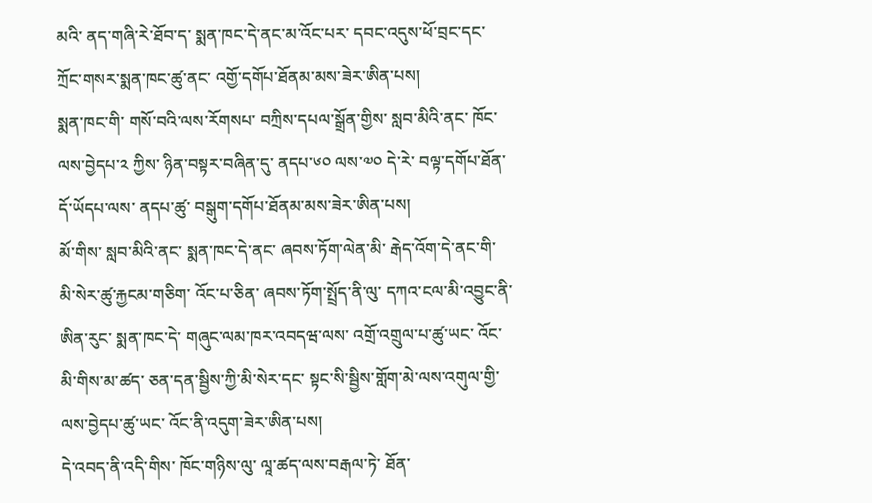མའི་ ནད་གཞི་རེ་ཐོབ་ད་ སྨན་ཁང་དེ་ནང་མ་འོང་པར་ དབང་འདུས་ཕོ་བྲང་དང་ ཀྲོང་གསར་སྨན་ཁང་ཚུ་ནང་ འགྱོ་དགོཔ་ཐོནམ་མས་ཟེར་ཨིན་པས།
སྨན་ཁང་གི་ གསོ་བའི་ལས་རོགསཔ་ བཀྲིས་དཔལ་སྒྲོན་གྱིས་ སླབ་མིའི་ནང་ ཁོང་ལས་བྱེདཔ་༢ ཀྱིས་ ཉིན་བསྟར་བཞིན་དུ་ ནདཔ་༦༠ ལས་༧༠ དེ་རེ་ བལྟ་དགོཔ་ཐོན་དོ་ཡོདཔ་ལས་ ནདཔ་ཚུ་ བསྒུག་དགོཔ་ཐོནམ་མས་ཟེར་ཨིན་པས།
མོ་གིས་ སླབ་མིའི་ནང་ སྨན་ཁང་དེ་ནང་ ཞབས་ཏོག་ལེན་མི་ རྒེད་འོག་དེ་ནང་གི་ མི་སེར་ཚུ་རྐྱངམ་གཅིག་ འོང་པ་ཅིན་ ཞབས་ཏོག་སྤྲོད་ནི་ལུ་ དཀའ་ངལ་མི་འབྱུང་ནི་ཨིན་རུང་ སྨན་ཁང་དེ་ གཞུང་ལམ་ཁར་འབདཝ་ལས་ འགྲོ་འགྲུལ་པ་ཚུ་ཡང་ འོང་མི་གིས་མ་ཚད་ ཅན་དན་སྦྱིས་ཀྱི་མི་སེར་དང་ སྟང་སི་སྦྱིས་གློག་མེ་ལས་འགུལ་གྱི་ ལས་བྱེདཔ་ཚུ་ཡང་ འོང་ནི་འདུག་ཟེར་ཨིན་པས།
དེ་འབད་ནི་འདི་གིས་ ཁོང་གཉིས་ལུ་ ལཱ་ཚད་ལས་བརྒལ་ཏེ་ ཐོན་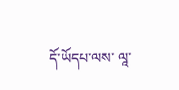དོ་ཡོདཔ་ལས་ ལཱ་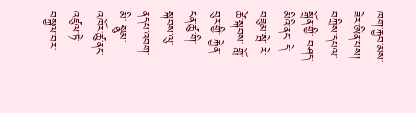ཁག་རྐྱབ་མས་ཟེར་ཨིན་པས།
བཀྲིས་དཔལ་སྒྲོན་གྱི་ བཤད་མིའི་ནང་ དེ་བཟུམ་སྦེ་ རེ་ཚེ་སྐབས་ གློ་བུར་གྱི་ རྐྱེན་ངན་ཚུ་གི་སྐབས་ལུ་ ནདཔ་འབག་མི་ སྣུམ་འཁོར་ཚུ་ནང་འཛུལ་ཏེ་ བསྐྱལ་བར་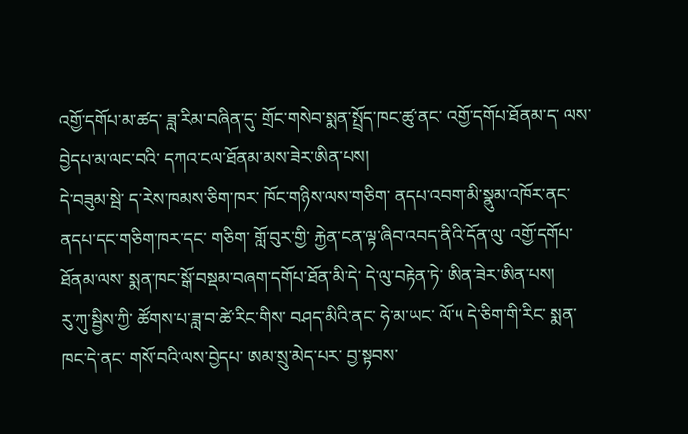འགྱོ་དགོཔ་མ་ཚད་ ཟླ་རིམ་བཞིན་དུ་ གྲོང་གསེབ་སྨན་སྤྲོད་ཁང་ཚུ་ནང་ འགྱོ་དགོཔ་ཐོནམ་ད་ ལས་བྱེདཔ་མ་ལང་བའི་ དཀའ་ངལ་ཐོནམ་མས་ཟེར་ཨིན་པས།
དེ་བཟུམ་སྦེ་ ད་རེས་ཁམས་ཅིག་ཁར་ ཁོང་གཉིས་ལས་གཅིག་ ནདཔ་འབག་མི་སྣུམ་འཁོར་ནང་ ནདཔ་དང་གཅིག་ཁར་དང་ གཅིག་ གློ་བུར་གྱི་ རྐྱེན་ངན་ལྟ་ཞིབ་འབད་ནིའི་དོན་ལུ་ འགྱོ་དགོཔ་ཐོནམ་ལས་ སྨན་ཁང་སྒོ་བསྡམ་བཞག་དགོཔ་ཐོན་མི་དེ་ དེ་ལུ་བརྟེན་ཏེ་ ཨིན་ཟེར་ཨིན་པས།
རུ་ཀུ་སྦྱིས་ཀྱི་ ཚོགས་པ་ཟླ་བ་ཚེ་རིང་གིས་ བཤད་མིའི་ནང་ ཧེ་མ་ཡང་ ལོ་༥ དེ་ཅིག་གི་རིང་ སྨན་ཁང་དེ་ནང་ གསོ་བའི་ལས་བྱེདཔ་ ཨམ་སྲུ་མེད་པར་ བྱ་སྟབས་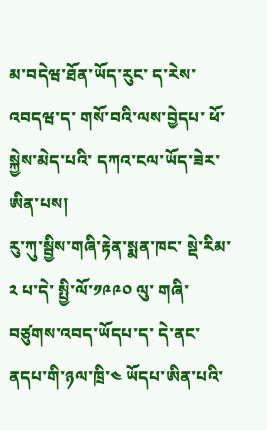མ་བདེཝ་ཐོན་ཡོད་རུང་ ད་རེས་འབདཝ་ད་ གསོ་བའི་ལས་བྱེདཔ་ ཕོ་སྐྱེས་མེད་པའི་ དཀའ་ངལ་ཡོད་ཟེར་ཨིན་པས།
རུ་ཀུ་སྦྱིས་གཞི་རྟེན་སྨན་ཁང་ སྡེ་རིམ་༢ པ་དེ་ སྤྱི་ལོ་༡༩༩༠ ལུ་ གཞི་བཙུགས་འབད་ཡོདཔ་ད་ དེ་ནང་ ནདཔ་གི་ཉལ་ཁྲི་༤ ཡོདཔ་ཨིན་པའི་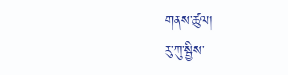གནས་ཚུལ།
རུ་ཀུ་སྦྱིས་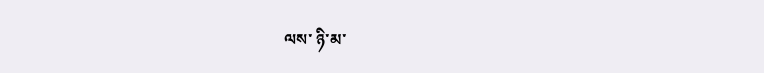ལས་ ཉི་མ་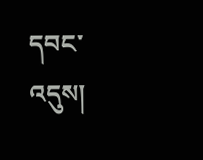དབང་འདུས།